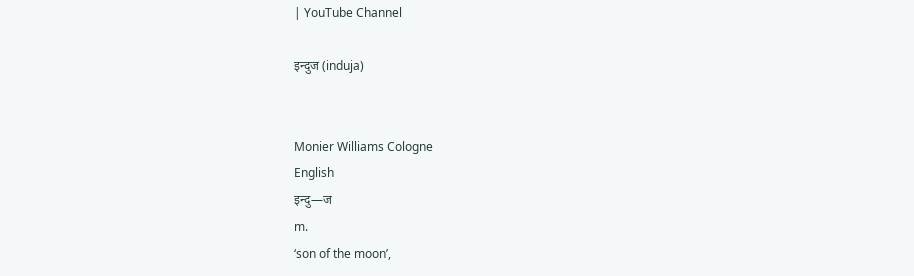| YouTube Channel

इन्दुज (induja)


Monier Williams Cologne
English
इन्दु—ज
m.
‘son of the moon’,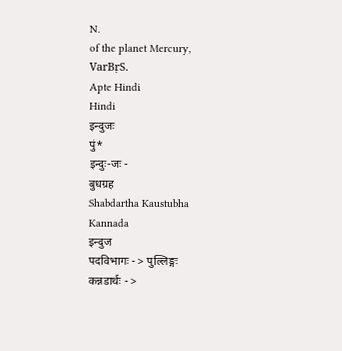N.
of the planet Mercury,
VarBṛS.
Apte Hindi
Hindi
इन्दुजः
पुं*
इन्दुः-जः -
बुधग्रह
Shabdartha Kaustubha
Kannada
इन्दुज
पदविभागः - > पुल्लिङ्गः
कन्नडार्थः - >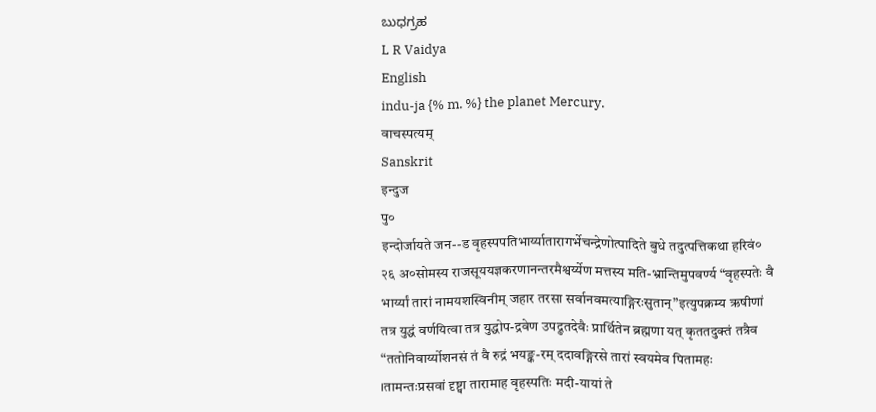ಬುಧಗ್ರಹ
L R Vaidya
English
indu-ja {% m. %} the planet Mercury.
वाचस्पत्यम्
Sanskrit
इन्दुज
पु०
इन्दोर्जायते जन--ड वृहस्पपतिभार्य्यातारागर्भेचन्द्रेणोत्पादिते बुधे तदुत्पत्तिकथा हरिवं० २६ अ०सोमस्य राजसूययज्ञकरणानन्तरमैश्वर्य्येण मत्तस्य मति-भ्रान्तिमुपवर्ण्य “वृहस्पतेः वै भार्य्यां तारां नामयशस्विनीम् जहार तरसा सर्वानवमत्याङ्गिरःसुतान्”इत्युपक्रम्य ऋषीणां तत्र युद्धं वर्णयित्वा तत्र युद्धोप-द्रवेण उपद्रुतदेवैः प्रार्थितेन ब्रह्मणा यत् कृततदुक्तं तत्रैव “ततोनिवार्य्योशनसं तं वै रुद्रं भयङ्क-रम् ददावङ्गिरसे तारां स्वयमेव पितामहः ।तामन्तःप्रसवां दृष्ट्वा तारामाह वृहस्पतिः मदी-यायां ते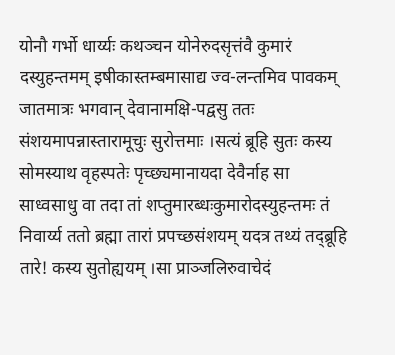योनौ गर्भो धार्य्यः कथञ्चन योनेरुदसृत्तंवै कुमारं दस्युहन्तमम् इषीकास्तम्बमासाद्य ज्व-लन्तमिव पावकम् जातमात्रः भगवान् देवानामक्षि-पद्वसु ततः संशयमापन्नास्तारामूचुः सुरोत्तमाः ।सत्यं ब्रूहि सुतः कस्य सोमस्याथ वृहस्पतेः पृच्छ्यमानायदा देवैर्नाह सा साध्वसाधु वा तदा तां शप्तुमारब्धःकुमारोदस्युहन्तमः तं निवार्य्य ततो ब्रह्मा तारां प्रपच्छसंशयम् यदत्र तथ्यं तद्ब्रूहि तारे! कस्य सुतोह्ययम् ।सा प्राञ्जलिरुवाचेदं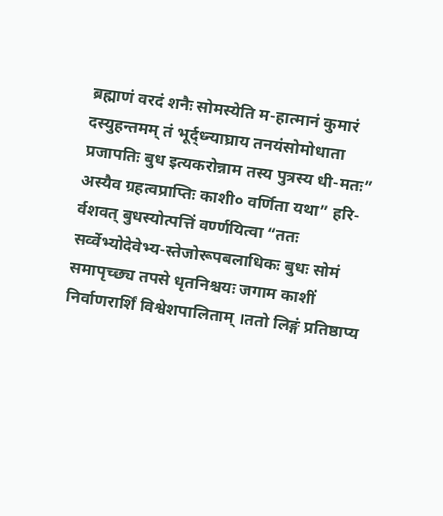ब्रह्माणं वरदं शनैः सोमस्येति म-हात्मानं कुमारं दस्युहन्तमम् तं भूर्द्ध्न्याघ्राय तनयंसोमोधाता प्रजापतिः बुध इत्यकरोन्नाम तस्य पुत्रस्य धी-मतः” अस्यैव ग्रहत्वप्राप्तिः काशी० वर्णिता यथा” हरि-र्वशवत् बुधस्योत्पत्तिं वर्ण्णयित्वा “ततः सर्व्वेभ्योदेवेभ्य-स्तेजोरूपबलाधिकः बुधः सोमं समापृच्छ्य तपसे धृतनिश्चयः जगाम काशीं निर्वाणरार्शिं विश्वेशपालिताम् ।ततो लिङ्गं प्रतिष्ठाप्य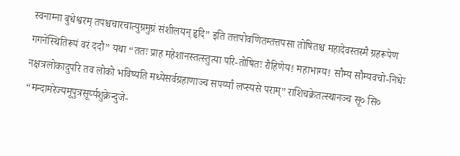स्वनाम्ना बुधेश्वरम् तपश्चचारचात्युग्रमुग्रं संशीलयन् हृदि” इति तत्तपोवणितम्तत्तपसा तोषितश्च महादेवस्तस्मै ग्रहरूपेण गगनेस्थितिरूपं वरं ददौ” यथा “ततः प्राह महेशानस्तत्स्तुत्या परि-तोषितः रौहिणेय! महाभाग्य! सौम्य सौम्यवचो-निधेः नक्षत्रलोकादुपरि तव लोको भविष्यति मध्येसर्वग्रहाणाञ्च सपर्य्यां लप्स्यसे पराम्” राशिचक्रेतत्स्थानञ्च सू० सि० “मन्दामरेज्यमूपुत्रसूर्य्यशुक्रेन्दुजे-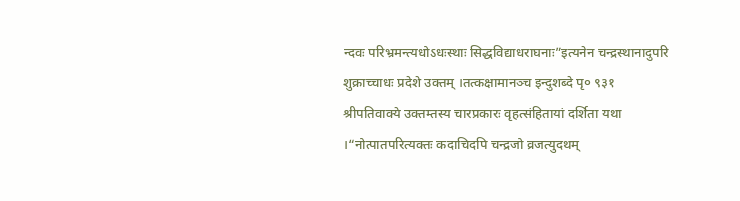न्दवः परिभ्रमन्त्यधोऽधःस्थाः सिद्धविद्याधराघनाः”इत्यनेन चन्द्रस्थानादुपरि शुक्राच्चाधः प्रदेशे उक्तम् ।तत्कक्षामानञ्च इन्दुशब्दे पृ० ९३१ श्रीपतिवाक्ये उक्तम्तस्य चारप्रकारः वृहत्संहितायां दर्शिता यथा ।“नोत्पातपरित्यक्तः कदाचिदपि चन्द्रजो व्रजत्युदथम्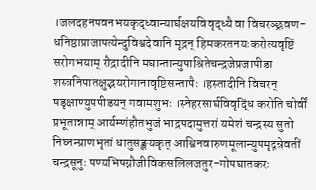।जलदहनपवनभयकृद्ध्वान्यार्घक्षयविवृद्ध्यै वा विचरञ्छ्रवण-धनिष्ठाप्राजापत्येन्दुविश्वदेवानि मृद्नन् हिमकरतनयःकरोत्यवृष्टिं सरोगभयाम् रौद्रादीनि मघान्तान्युपाश्रितेचन्द्रजेप्रजापीडा शस्त्रनिपातक्षुद्भयरोगानावृष्टिसन्तापैः ।हस्तादीनि विचरन् षडृक्षाण्युपपीडयन् गवामशुभः ।स्नेहरसार्घविवृद्धिं करोति चोर्वीं प्रभूतान्नाम् आर्यम्णंहौतभुजं भाद्रपदामुत्तरां यमेशं चन्द्रस्य सुतो निघ्नन्प्राणभृतां धातुसङ्क्षयकृत् आश्विनवारुणमूलान्युपमृद्गन्रेवतीं चन्द्रसूनुः पण्यभिषग्नौजीविकसलिलजतुर-गोपघातकरः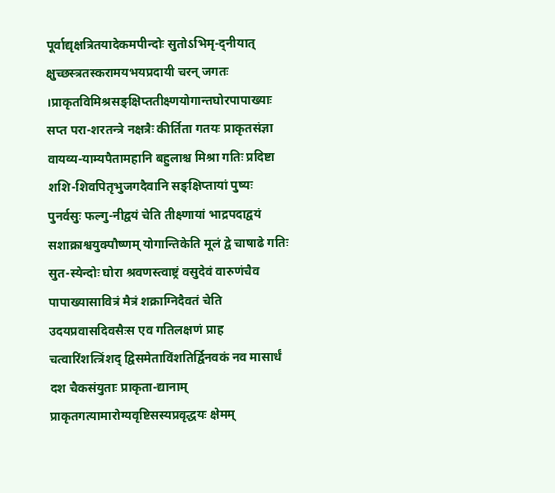पूर्वाद्यृक्षत्रितयादेकमपीन्दोः सुतोऽभिमृ-द्नीयात् क्षुच्छस्त्रतस्करामयभयप्रदायी चरन् जगतः ।प्राकृतविमिश्रसङ्क्षिप्ततीक्ष्णयोगान्तघोरपापाख्याः सप्त परा-शरतन्त्रे नक्षत्रैः कीर्तिता गतयः प्राकृतसंज्ञा वायव्य-याम्यपैतामहानि बहुलाश्च मिश्रा गतिः प्रदिष्टा शशि-शिवपितृभुजगदैवानि सङ्क्षिप्तायां पुष्यः पुनर्वसुः फल्गु-नीद्वयं चेति तीक्ष्णायां भाद्रपदाद्वयं सशाक्राश्वयुक्पौष्णम् योगान्तिकेति मूलं द्वे चाषाढे गतिः सुत-स्येन्दोः घोरा श्रवणस्त्वाष्ट्रं वसुदेवं वारुणंचैव पापाख्यासावित्रं मैत्रं शक्राग्निदैवतं चेति उदयप्रवासदिवसैःस एव गतिलक्षणं प्राह चत्वारिंशत्त्रिंशद् द्विसमेताविंशतिर्द्विनवकं नव मासार्धं दश चैकसंयुताः प्राकृता-द्यानाम् प्राकृतगत्यामारोग्यवृष्टिसस्यप्रवृद्धयः क्षेमम्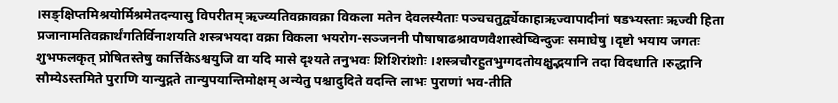।सङ्क्षिप्तमिश्रयोर्मिश्रमेतदन्यासु विपरीतम् ऋज्व्यतिवक्रावक्रा विकला मतेन देवलस्यैताः पञ्चचतुर्द्व्येकाहाऋज्वापादीनां षडभ्यस्ताः ऋज्वी हिता प्रजानामतिवक्रार्थंगतिर्विनाशयति शस्त्रभयदा वक्रा विकला भयरोग-सञ्जननी पौषाषाढश्रावणवैशास्वेष्विन्दुजः समाघेषु ।दृष्टो भयाय जगतः शुभफलकृत् प्रोषितस्तेषु कार्त्तिकेऽश्वयुजि वा यदि मासे दृश्यते तनुभवः शिशिरांशोः ।शस्त्रचौरहुतभुग्गदतोयक्षुद्भयानि तदा विदधाति ।रुद्धानि सौम्येऽस्तमिते पुराणि यान्युद्गते तान्युपयान्तिमोक्षम् अन्येतु पश्चादुदिते वदन्ति लाभः पुराणां भव-तीति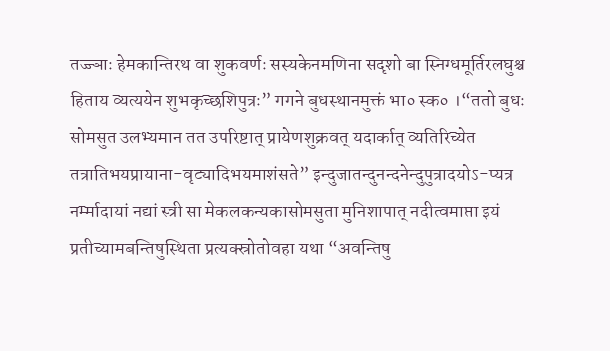तज्ज्ञाः हेमकान्तिरथ वा शुकवर्णः सस्यकेनमणिना सदृशो बा स्निग्धमूर्तिरलघुश्च हिताय व्यत्ययेन शुभकृच्छशिपुत्रः” गगने बुधस्थानमुक्तं भा० स्क० ।“ततो बुधः सोमसुत उलभ्यमान तत उपरिष्टात् प्रायेणशुक्रवत् यदार्कात् व्यतिरिच्येत तत्रातिभयप्रायाना-वृट्यादिभयमाशंसते” इन्दुजातन्दुनन्दनेन्दुपुत्रादयोऽ-प्यत्र नर्म्मादायां नद्यां स्त्री सा मेकलकन्यकासोमसुता मुनिशापात् नदीत्वमाप्ता इयं प्रतीच्यामबन्तिषुस्थिता प्रत्यक्स्रोतोवहा यथा “अवन्तिषु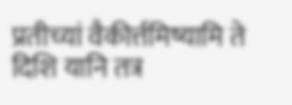प्रतीच्यां वैकीर्त्तमिष्यामि ते दिशि यानि तत्र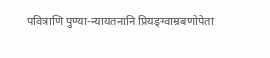पवित्राणि पुण्या-न्यायतनानि प्रियङ्ग्वाम्रबणोपेता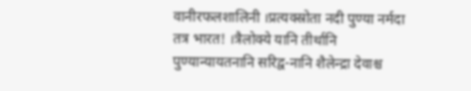वानीरफलशालिनी ।प्रत्यक्स्रोता नदी पुण्या नर्मदा तत्र भारत! ।त्रैलोक्ये यानि तीर्थानि पुण्यान्यायतनानि सरिद्व-नानि शैलेन्द्रा देवाश्च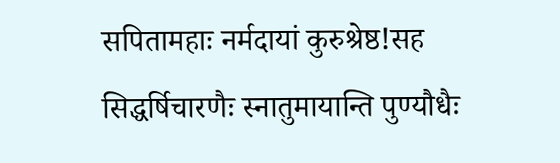सपितामहाः नर्मदायां कुरुश्रेष्ठ!सह सिद्धर्षिचारणैः स्नातुमायान्ति पुण्यौधैः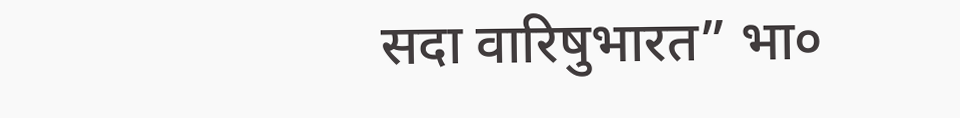सदा वारिषुभारत” भा०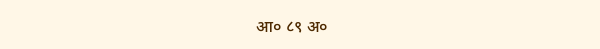आ० ८९ अ०